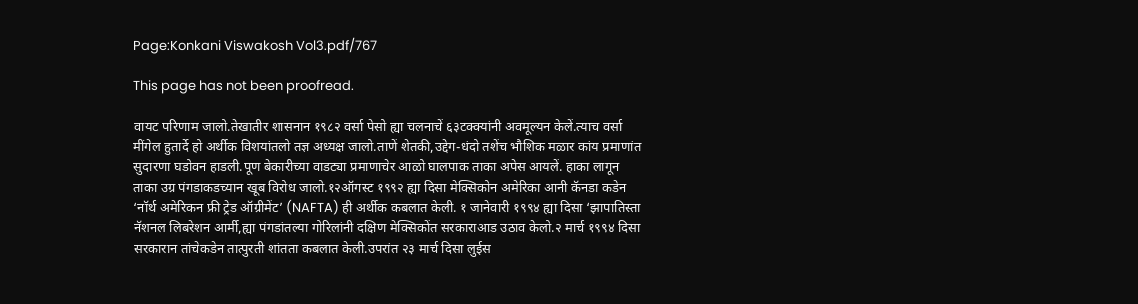Page:Konkani Viswakosh Vol3.pdf/767

This page has not been proofread.

वायट परिणाम जालो.तेखातीर शासनान १९८२ वर्सा पेसो ह्या चलनाचें ६३टक्क्यांनी अवमूल्यन केलें.त्याच वर्सा मींगेल हुतार्दे हो अर्थीक विशयांतलो तज्ञ अध्यक्ष जालो.ताणें शेतकी,उद्देग-धंदो तशेंच भौशिक मळार कांय प्रमाणांत सुदारणा घडोवन हाडली.पूण बेकारीच्या वाडट्या प्रमाणाचेर आळो घालपाक ताका अपेस आयलें. हाका लागून ताका उग्र पंगडाकडच्यान खूब विरोध जालो.१२ऑगस्ट १९९२ ह्या दिसा मेक्सिकोन अमेरिका आनी कॅनडा कडेन ‘नॉर्थ अमेरिकन फ्री ट्रेड ऑग्रीमेंट’ (NAFTA) ही अर्थीक कबलात केली. १ जानेवारी १९९४ ह्या दिसा ‘झापातिस्ता नॅशनल लिबरेशन आर्मी,ह्या पंगडांतल्या गोरिलांनी दक्षिण मेक्सिकोंत सरकाराआड उठाव केलो.२ मार्च १९९४ दिसा सरकारान तांचेकडेन तात्पुरती शांतता कबलात केली.उपरांत २३ मार्च दिसा लुईस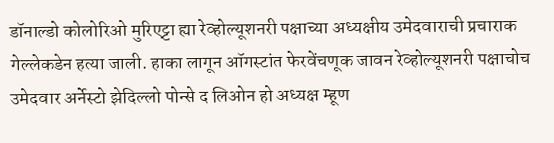डॉनाल्डो कोलोरिओ मुरिएट्टा ह्या रेव्होल्यूशनरी पक्षाच्या अध्यक्षीय उमेदवाराची प्रचाराक गेल्लेकडेन हत्या जाली. हाका लागून ऑगस्टांत फेरवेंचणूक जावन रेव्होल्यूशनरी पक्षाचोच उमेदवार अर्नेस्टो झेदिल्लो पोन्से द लिओन हो अध्यक्ष म्हूण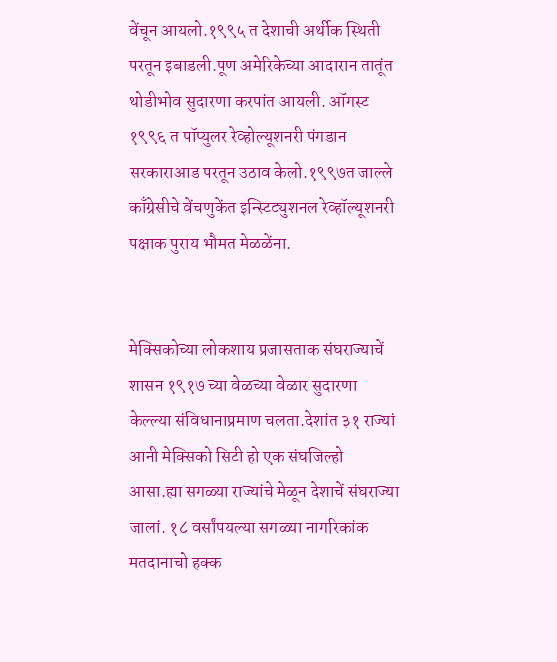वेंचून आयलो.१९९५ त देशाची अर्थीक स्थिती परतून इबाडली.पूण अमेरिकेच्या आदारान तातूंत थोडीभोव सुदारणा करपांत आयली. ऑगस्ट १९९६ त पॉप्युलर रेव्होल्यूशनरी पंगडान सरकाराआड परतून उठाव केलो.१९९७त जाल्ले काँग्रेसीचे वेंचणुकेंत इन्स्टिट्युशनल रेव्हॉल्यूशनरी पक्षाक पुराय भौमत मेळळेंना.


मेक्सिकोच्या लोकशाय प्रजासताक संघराज्याचें शासन १९१७ च्या वेळच्या वेळार सुदारणा केल्ल्या संविधानाप्रमाण चलता.देशांत ३१ राज्यां आनी मेक्सिको सिटी हो एक संघजिल्हो आसा.ह्या सगळ्या राज्यांचे मेळून देशाचें संघराज्या जालां. १८ वर्सांपयल्या सगळ्या नागरिकांक मतदानाचो हक्क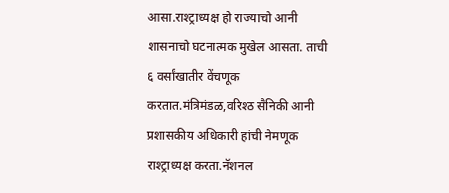आसा.राश्ट्राध्यक्ष हो राज्याचो आनी शासनाचो घटनात्मक मुखेल आसता. ताची ६ वर्सांखातीर वेंचणूक करतात.मंत्रिमंडळ,वरिश्ठ सैनिकी आनी प्रशासकीय अधिकारी हांची नेमणूक राश्ट्राध्यक्ष करता.नॅशनल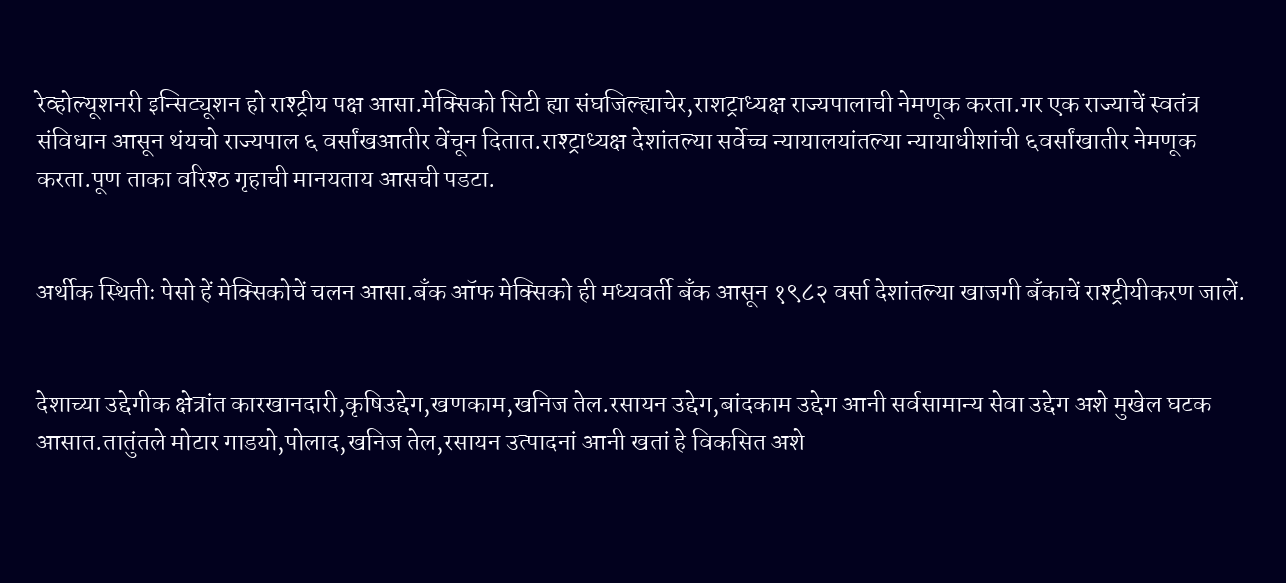रेव्होल्यूशनरी इन्सिट्यूशन हो राश्ट्रीय पक्ष आसा.मेक्सिको सिटी ह्या संघजिल्ह्याचेर,राशट्राध्यक्ष राज्यपालाची नेमणूक करता.गर एक राज्याचें स्वतंत्र संविधान आसून थंयचो राज्यपाल ६ वर्सांखआतीर वेंचून दितात.राश्ट्राध्यक्ष देशांतल्या सर्वेच्च न्यायालयांतल्या न्यायाधीशांची ६वर्सांखातीर नेमणूक करता.पूण ताका वरिश्ठ गृहाची मानयताय आसची पडटा.


अर्थीक स्थितीः पेसो हें मेक्सिकोचें चलन आसा.बँक ऑफ मेक्सिको ही मध्यवर्ती बँक आसून १९८२ वर्सा देशांतल्या खाजगी बँकाचें राश्ट्रीयीकरण जालें.


देशाच्या उद्देगीक क्षेत्रांत कारखानदारी,कृषिउद्देग,खणकाम,खनिज तेल.रसायन उद्देग,बांदकाम उद्देग आनी सर्वसामान्य सेवा उद्देग अशे मुखेल घटक आसात.तातुंतले मोटार गाडयो,पोलाद,खनिज तेल,रसायन उत्पादनां आनी खतां हे विकसित अशे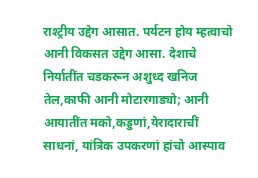राश्ट्रीय उद्देग आसात. पर्यटन होय म्हत्वाचो आनी विकसत उद्देग आसा. देशाचे निर्यातींत चडकरून अशुध्द खनिज तेल,काफी आनी मोटारगाड्यो; आनी आयातींत मको,कड्डणां,येरादाराचीं साधनां, यांत्रिक उपकरणां हांचो आस्पाव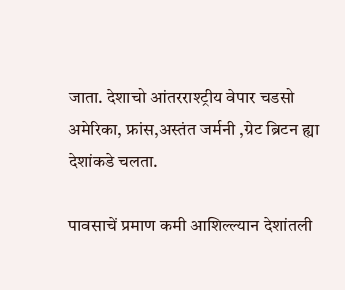जाता. देशाचो आंतरराश्ट्रीय वेपार चडसो अमेरिका, फ्रांस,अस्तंत जर्मनी ,ग्रेट ब्रिटन ह्या देशांकडे चलता.

पावसाचें प्रमाण कमी आशिल्ल्यान देशांतली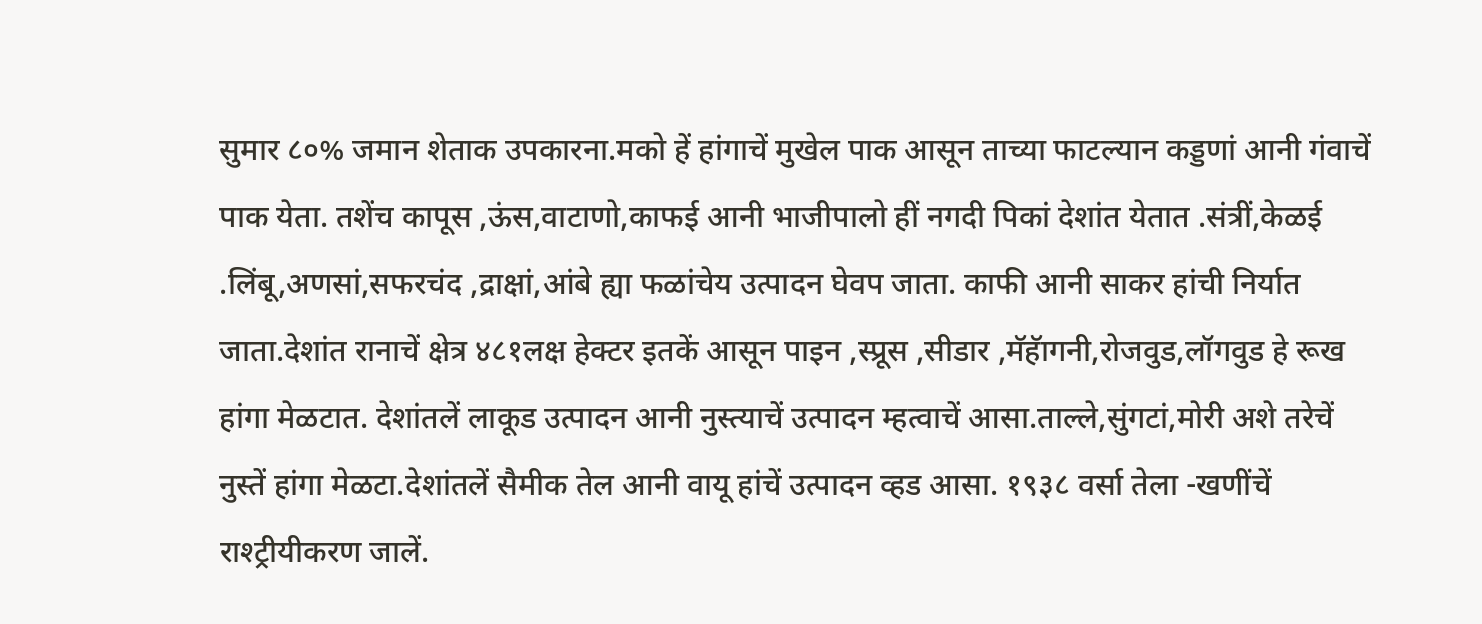सुमार ८०% जमान शेताक उपकारना.मको हें हांगाचें मुखेल पाक आसून ताच्या फाटल्यान कड्डणां आनी गंवाचें पाक येता. तशेंच कापूस ,ऊंस,वाटाणो,काफई आनी भाजीपालो हीं नगदी पिकां देशांत येतात .संत्रीं,केळई .लिंबू,अणसां,सफरचंद ,द्राक्षां,आंबे ह्या फळांचेय उत्पादन घेवप जाता. काफी आनी साकर हांची निर्यात जाता.देशांत रानाचें क्षेत्र ४८१लक्ष हेक्टर इतकें आसून पाइन ,स्प्रूस ,सीडार ,मॅहॅागनी,रोजवुड,लॉगवुड हे रूख हांगा मेळटात. देशांतलें लाकूड उत्पादन आनी नुस्त्याचें उत्पादन म्हत्वाचें आसा.ताल्ले,सुंगटां,मोरी अशे तरेचें नुस्तें हांगा मेळटा.देशांतलें सैमीक तेल आनी वायू हांचें उत्पादन व्हड आसा. १९३८ वर्सा तेला -खणींचें राश्ट्रीयीकरण जालें.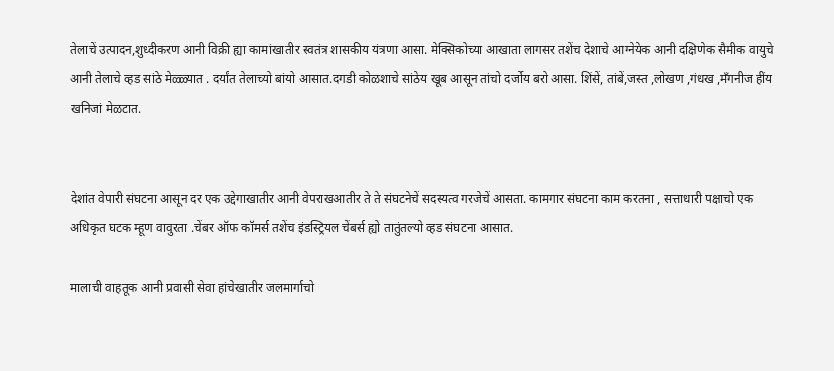तेलाचें उत्पादन,शुध्दीकरण आनी विक्री ह्या कामांखातीर स्वतंत्र शासकीय यंत्रणा आसा. मेक्सिकोच्या आखाता लागसर तशेंच देशाचे आग्नेयेक आनी दक्षिणेक सैमीक वायुचे आनी तेलाचे व्हड सांठे मेळ्ळ्यात . दर्यांत तेलाच्यो बांयो आसात.दगडी कोळशाचे सांठेय खूब आसून तांचो दर्जोय बरो आसा. शिंसें, तांबें,जस्त ,लोखण ,गंधख ,मँगनीज हींय खनिजां मेळटात.


देशांत वेपारी संघटना आसून दर एक उद्देगाखातीर आनी वेपराखआतीर ते ते संघटनेचें सदस्यत्व गरजेचें आसता. कामगार संघटना काम करतना , सत्ताधारी पक्षाचो एक अधिकृत घटक म्हूण वावुरता .चेंबर ऑफ कॉमर्स तशेंच इंडस्ट्रियल चेंबर्स ह्यो तातुंतल्यो व्हड संघटना आसात.

मालाची वाहतूक आनी प्रवासी सेवा हांचेखातीर जलमार्गाचो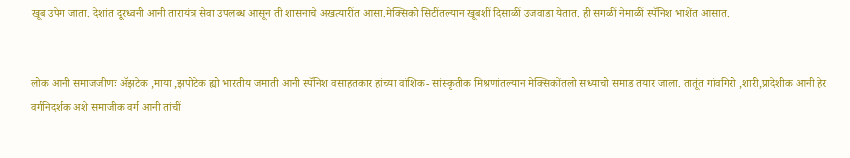खूब उपेग जाता. देशांत दूरध्वनी आनी तारायंत्र सेवा उपलब्ध आसून ती शासनाचे अखत्यारींत आसा.मेक्सिको सिटींतल्यान खूबशीं दिसाळीं उजवाडा येतात. ही सगळीं नेमाळीं स्पॅनिश भाशेंत आसात.


लोक आनी समाजजीणः ॲझटेक ,माया ,झपोटेक ह्यो भारतीय जमाती आनी स्पॅनिश वसाहतकार हांच्या वांशिक- सांस्कृतीक मिश्रणांतल्यान मेक्सिकोंतलो सध्याचो समाड तयार जाला. तातूंत गांवगिरो ,शारी,प्रादेशीक आनी हेर वर्गनिदर्शक अशे समाजीक वर्ग आनी तांचीं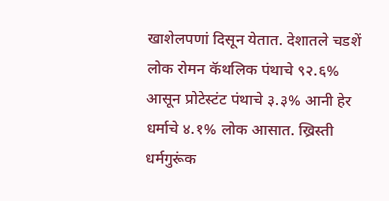खाशेलपणां दिसून येतात. देशातले चडशें लोक रोमन कॅथलिक पंथाचे ९२.६% आसून प्रोटेस्टंट पंथाचे ३.३% आनी हेर धर्माचे ४.१% लोक आसात. ख्रिस्ती धर्मगुरूंक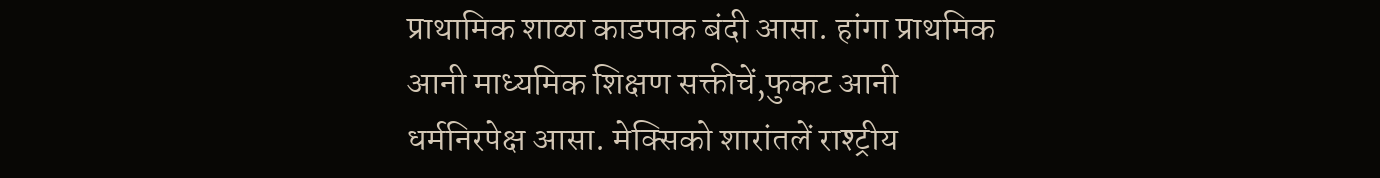प्राथामिक शाळा काडपाक बंदी आसा. हांगा प्राथमिक आनी माध्यमिक शिक्षण सक्तीचें,फुकट आनी धर्मनिरपेक्ष आसा. मेक्सिको शारांतलें राश्ट्रीय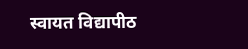स्वायत विद्यापीठ